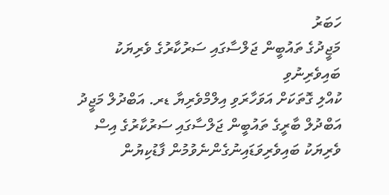ހަބަރު
މަޖީދުގެ ތައުބީން ޖަލްސާގައި ސަރުކާރުގެ ވެރިޔަކު ބައިވެރިނުވި
ކުއްލި ގޮތަކަށް އަވަހާރަވި އިލްމްވެރިޔާ ޑރ. އަބްދުލް މަޖީދު އަބްދުލް ބާރީގެ ތައުބީން ޖަލްސާގައި ސަރުކާރުގެ އިސް ވެރިޔަކު ބައިވެރިވަޑައިނުގެންނެވުމުން ފާޑުކިޔުން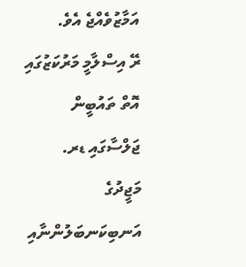އަމާޒުވެއްޖެ އެވެ.
ރޭ އިސްލާމީ މަރުކަޒުގައި އޮތް ތައުބީން ޖަލްސާގައި ޑރ. މަޖީދުގެ އަނބިކަނބަލުންނާއި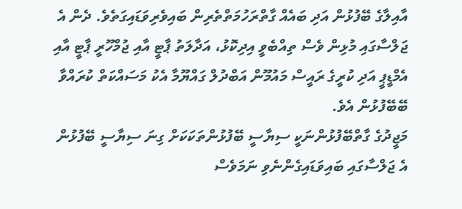އާއިލާގެ ބޭފުޅުން އަދި ބައެއް ގާތްރަހުމަތްތެރިން ބައިވެރިވަޑައިގަތެވެ. ދެން އެ ޖަލްސާގައި މުޅިން ވެސް ތިއްބެވީ އިދިކޮޅު، އަދާލަތު ޕާޓީ އާއި ޖުމްހޫރީ ޕާޓީ އާއި އެމްޑީޕީ އަދި ކުރީގެ ރައީސް މައުމޫން އަބްދުލް ގައްޔޫމާ އެކު މަސައްކަތް ކުރައްވާ ބޭބޭފުޅުން އެވެ.
މަޖީދުގެ ގާތްބޭފުޅުންނަކީ ސިޔާސީ ބޭފުޅުންތަކަކަށް ގިނަ ސިޔާސީ ބޭފުޅުން އެ ޖަލްސާގައި ބައިވަޑައިގެންނެވި ނަމަވެސް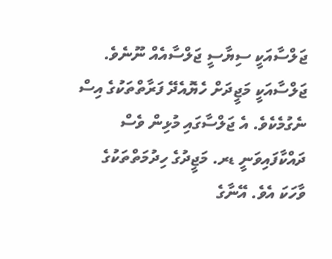ޖަލްސާއަކީ ސިޔާސީ ޖަލްސާއެއް ނޫނެވެ. ޖަލްސާއަކީ މަޖީދަށް ހެޔޮއެދޭ ފަރާތްތަކުގެ އިސް ނެގުމެކެވެ. އެ ޖަލްސާގައި މުޅިން ވެސް ދައްކާފައިވަނީ ޑރ. މަޖީދުގެ ހިދުމަތްތަކުގެ ވާހަކަ އެވެ. އޭނާގެ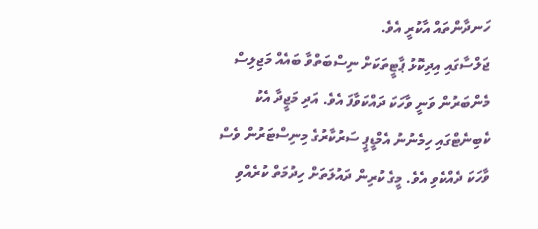ހަނދާންތައް އާކުރީ އެވެ.
ޖަލްސާގައި އިދިކޮޅު ޕާޓީތަކަށް ނިސްބަތްވާ ބައެއް މަޖިލިސް މެންބަރުން ވަނީ ވާހަކަ ދައްކަވާފަ އެވެ. އަދި މަޖީދާ އެކު ކެބިނެޓްގައި ހިމެނުނު އެމްޑީޕީ ސަރުކާރުގެ މިނިސްޓަރުން ވެސް ވާހަކަ ދެއްކެވި އެވެ. މީގެ ކުރިން ދައުލަތަށް ހިދުމަތް ކުރެއްވި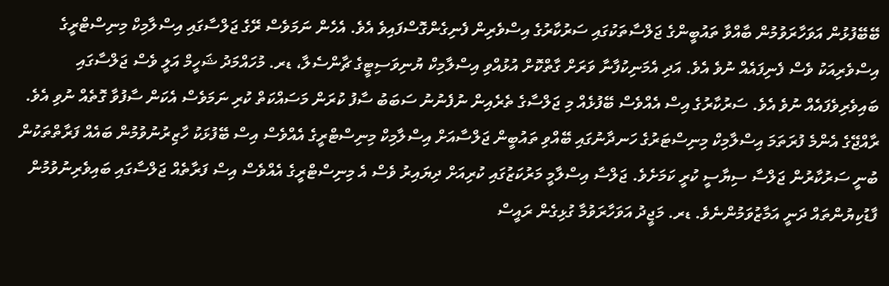ބޭބޭފުޅުން އަވަހާރަވުމުން ބާއްވާ ތައުބީންގެ ޖަލްސާތަކުގައި ސަރުކާރުގެ އިސްވެރިން ފެނިގެންގޮސްފައިވެ އެވެ. އެހެން ނަމަވެސް ރޭގެ ޖަލްސާގައި އިސްލާމިކް މިނިސްޓްރީގެ އިސްވެރިއަކު ވެސް ފެނިފައެއް ނުވެ އެވެ. އަދި އެމަނިކުފާނާ ވަރަށް ގާތްކޮށް އުޅުއްވި އިސްލާމިކް ޔުނިވަސިޓީގެ ޗާންސެލާ، ޑރ. މުހައްމަދު ޝަހީމް އަލީ ވެސް ޖަލްސާގައި ބައިވެރިވެފައެއް ނުވެ އެވެ. ސަރުކާރުގެ އިސް އެއްވެސް ބޭފުޅެއް މި ޖަލްސާގެ ތެރެއިން ނުފެނުނު ސަބަބު ސާފު ކުރަން މަސައްކަތް ކުރި ނަމަވެސް އެކަން ސާފުވާ ގޮތެއް ނުވި އެވެ.
ރާއްޖޭގެ އެންމެ ފުރަތަމަ އިސްލާމިކް މިނިސްޓަރުގެ ހަނދާނުގައި ބޭއްވި ތައުބީން ޖަލްސާއަށް އިސްލާމިކް މިނިސްޓްރީގެ އެއްވެސް އިސް ބޭފުޅަކު ހާޒިރުނުވުމުން ބައެއް ފަރާތްތަކުން ބުނީ ސަރުކާރުން ޖަލްސާ ސިޔާސީ ކުރީ ކަމަށެވެ. ޖަލްސާ އިސްލާމީ މަރުކަޒުގައި ކުރިއަށް ދިޔައިރު ވެސް އެ މިނިސްޓްރީގެ އެއްވެސް އިސް ފަރާތެއް ޖަލްސާގައި ބައިވެރިނުވުމުން ފާޑުކިޔުންތައް ދަނީ އަމާޒުވަމުންނެވެ. ޑރ. މަޖީދު އަވަހާރަވުމާ ގުޅިގެން ރައީސް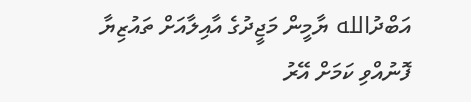އަބްދުالله ޔާމީން މަޖީދުގެ އާއިލާއަށް ތައުޒިޔާ ފޮނުއްވި ކަމަށް އޭރު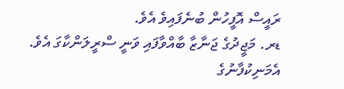ރައީސް އޮފީހުން ބުނެފައިވެ އެވެ.
ޑރ. މަޖީދުގެ ޖަނާޒާ ބާއްވާފައި ވަނީ ސްރީލަންކާގަ އެވެ. އެމަނިކުފާނުގެ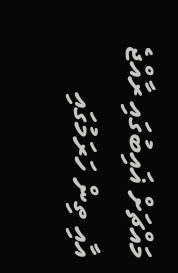މައްޗަށް ޣައިބުގައި ރާއްޖެ އާއި ތިން ހަރަމުގައި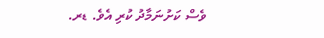ވެސް ކަށުނަމާދު ކުރި އެވެ. ޑރ.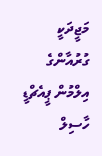މަޖީދަކީ ގުރުއާންގެ އިލްމުން ޕީއެޗްޑީ ހާސިލް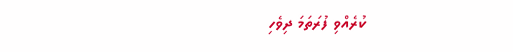ކުރެއްވި ފުރަތަމަ ދިވެހި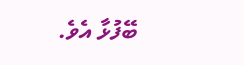ބޭފުޅާ އެވެ.